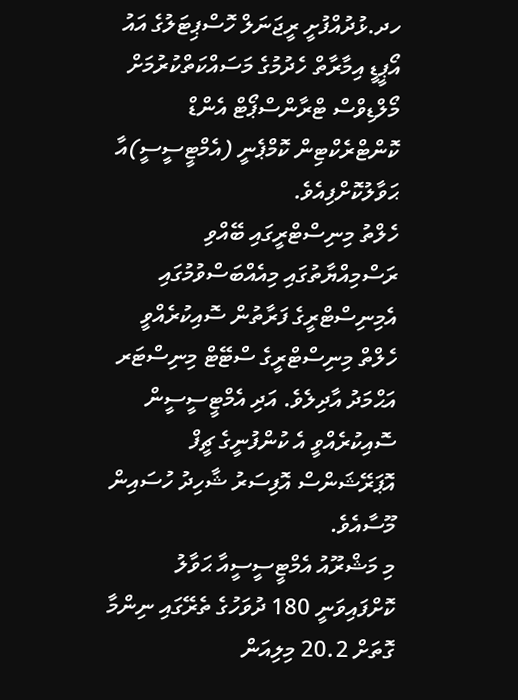ހދ.ޅުދުއްފުށީ ރީޖަނަލް ހޮސްޕިޓަލުގެ އައު އޯޕީޑީ އިމާރާތް ހެދުމުގެ މަސައްކަތްކުރުމަށް މޯލްޑިވްސް ޓްރާންސްޕޯޓް އެންޑް ކޮންޓްރެކްޓިން ކޮމްޕެނީ (އެމްޓީސީސީ)އާ ޙަވާލުކޮށްފިއެވެ.
ހެލްތު މިނިސްޓްރީގައި ބޭއްވި ރަސްމިއްޔާތުގައި މިއެއްބަސްވުމުގައި އެމިނިސްޓްރީގެ ފަރާތުން ސޮއިކުރެއްވީ ހެލްތް މިނިސްޓްރީގެ ސްޓޭޓް މިނިސްޓަރ އަޙްމަދު އާދިލެވެ. އަދި އެމްޓީސީސީން ސޮއިކުރެއްވީ އެ ކުންފުނީގެ ޗީފް އޮޕަރޭޝަންސް އޮފިސަރު ޝާހިދު ހުސައިން މޫސާއެވެ.
މި މަޝްރޫއު އެމްޓީސީސީއާ ޙަވާލު ކޮށްފައިވަނީ 180 ދުވަހުގެ ތެރޭގައި ނިންމާ ގޮތަށް 20.2 މިލިއަން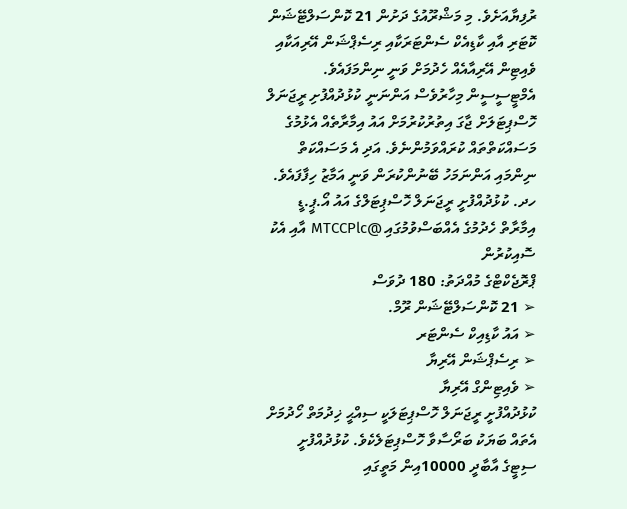ރުފިޔާއަށެވެ. މި މަޝްރޫއުގެ ދަށުން 21 ކޮންސަލްޓޭޝަން ކޮޓަރި އާއި ކާޑިއެކް ސެންޓަރަކާއި ރިސެޕްޝަން އޭރިއަކާއި ވެއިޓިން އޭރިއާއެއް ހެދުމަށް ވަނީ ނިންމަފައެވެ.
އެމްޓީސީސީން މިހާރުވެސް އަންނަނީ ކުޅުދުއްފުށި ރީޖަނަލް ހޮސްޕިޓަލަށް ޖާގަ އިތުރުކުރުމަށް އައު އިމާރާތެއް އެޅުމުގެ މަސައްކަތްތައް ކުރައްވަމުންނެވެ. އަދި އެ މަސައްކަތް ނިންމައި އަންނަމަހު ބޭނުންކުރަން ވަނީ އަމާޒު ހިފާފައެވެ.
ހދ. ކުޅުދުއްފުށީ ރީޖަނަލް ހޮސްޕިޓަލްގެ އައު އޯ.ޕީ.ޑީ އިމާރާތް ހެދުމުގެ އެއްބަސްވުމުގައި @MTCCPlc އާއި އެކު ސޮއިކުރުން
ޕްރޮޖެކްޓްގެ މުއްދަތު: 180 ދުވަސް
➢ 21 ކޮންސަލްޓޭޝަން ރޫމް.
➢ އައު ކާޑިއިކް ސެންޓަރ
➢ ރިސެޕްޝަން އޭރިޔާ
➢ ވެއިޓިންގް އޭރިޔާ
ކުޅުދުއްފުށީ ރީޖަނަލް ހޮސްޕިޓަލަކީ ސިއްޙީ ޚިދުމަތް ހޯދުމަށް އެތައް ބަޔަކު ބަރޯސާވާ ހޮސްޕިޓަލެކެވެ. ކުޅުދުއްފުށީ ސިޓީގެ އާބާދީ 10000އިން މަތީގައި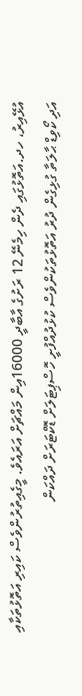އުޅޭއިރު، ހދ.އަތޮޅުގައި ދެން ހިމެނޭ 12 ރަށުގެ އާބާދީ 16000އިން މައްޗަށް އަރައެވެ. މީގެއިތުރުންވެސް ކައިރި އަތޮޅުތަކާއި އަދި ކޯވިޑް ޙާލަތާ ގުޅިގެން ދުރު އަތޮޅުތަކުންވެސް ކުޅުދުއްފުށީ ހޮސްޕިޓަލަށް ޑޮކްޓަރަށް ދައްކަން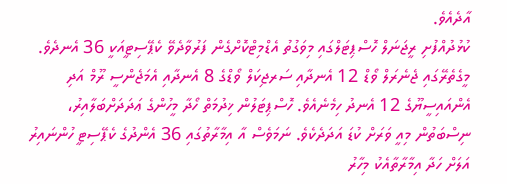އާދެއެވެ.
ކުޅުދުއްފުށި ރީޖަނަލް ހޮސްޕިޓަލްގައި މިވަގުތު އެޑްމިޓްކޮށްގެން ފަރުވާދެވޭ ކެޕޭސިޓީއަކީ 36 އެނދެވެ. މީގެތެރޭގައި ޖެނެރަލް ވޯޑް 12 އެނދާއި ސަރޖިކަލް ވޯޑްގެ 8 އެނދާއި އެމަޖެންސީ ރޫމް އަދި އެންއައިސީޔޫގެ 12 އެނދު ހިމެނެއެވެ. ހޮސްޕިޓަލުން ޚިދުމަތް ހޯދާ މީހުންގެ ޢަދަދަށްބަލާއިރު، ނިސްބަތުން މިއީ ވަރަށް ކުޑަ އަދަދެކެވެ. ނަމަވެސް އާ އިމާރާތުގައި 36 އެންދުގެ ކެޕޭސިޓީ ހުންނައިރު އަލަށް ހަދާ އިމާރާތާއެކު މިހާރު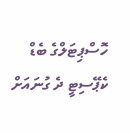ހޮސްޕިޓަލްގެ ބެޑް ކެޕޭސިޓީ ދެ ގުނައަށް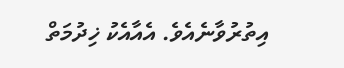އިތުރުވާނެއެވެ. އެއާއެކު ޚިދުމަތް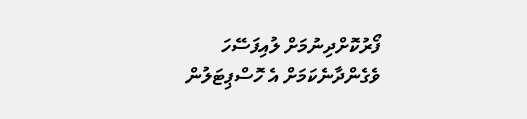ފޯރުކޮށްދިނުމަށް ލުއިފަސޭހަ ވެގެންދާނެކަމަށް އެ ހޮސްޕިޓަލުން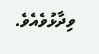ވިދާޅުވެއެވެ.